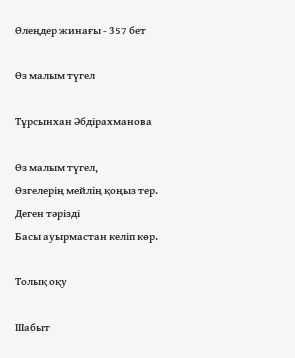Өлеңдер жинағы - 357 бет

Өз малым түгел

Тұрсынхан Әбдірахманова

Өз малым түгел,
Өзгелерің мейлің қоңыз тер.
Деген тәрізді
Басы ауырмастан келіп көр.

Толық оқу

Шабыт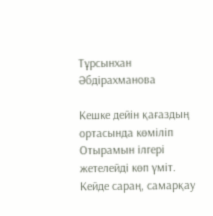Тұрсынхан Әбдірахманова

Кешке дейін қағаздың ортасында көміліп
Отырамын ілгері жетелейді көп үміт.
Кейде сараң, самарқау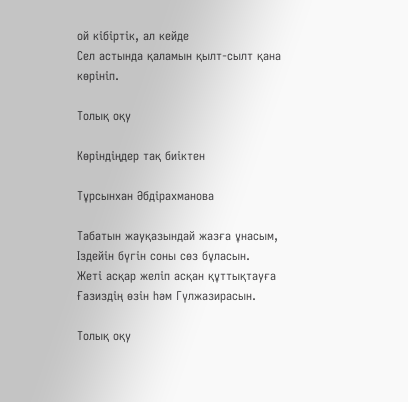ой кібіртік, ал кейде
Сел астында қаламын қылт-сылт қана көрініп.

Толық оқу

Көріндіңдер тақ биіктен

Тұрсынхан Әбдірахманова

Табатын жауқазындай жазға ұнасым,
Іздейін бүгін соны сөз бұласын.
Жеті асқар желіп асқан құттықтауға
Ғазиздің өзін һәм Гүлжазирасын.

Толық оқу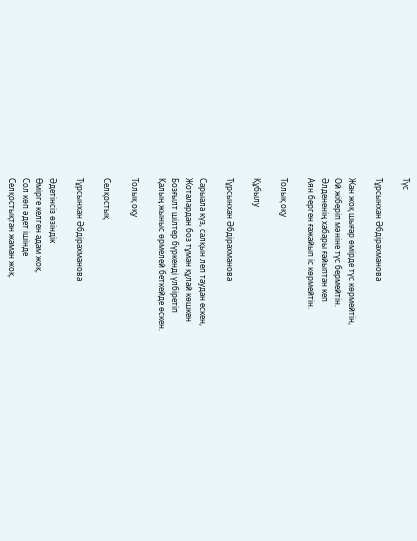Түс

Тұрсынхан Әбдірахманова

Жан жоқ шығар өмірде түс көрмейтін,
Ой жіберіп мәніне түс бермейтін.
Әлдененің хабары ғайыптан кеп
Аян берген ғажайып іс көрмейтін.

Толық оқу

Құбылу

Тұрсынхан Әбдірахманова

Сарыала күз, салқын леп таудан ескен,
Жоталардан боз тұман құлай көшкен
Бозғылт шілтер бүркенді үлбіретіп
Қалың жыныс өрмелей беткейде өскен.

Толық оқу

Селқостық

Тұрсынхан Әбдірахманова

Әдетінсіз өзіндік
Өмірге келген адам жоқ.
Сол көп әдет ішінде
Селқостықтан жаман жоқ.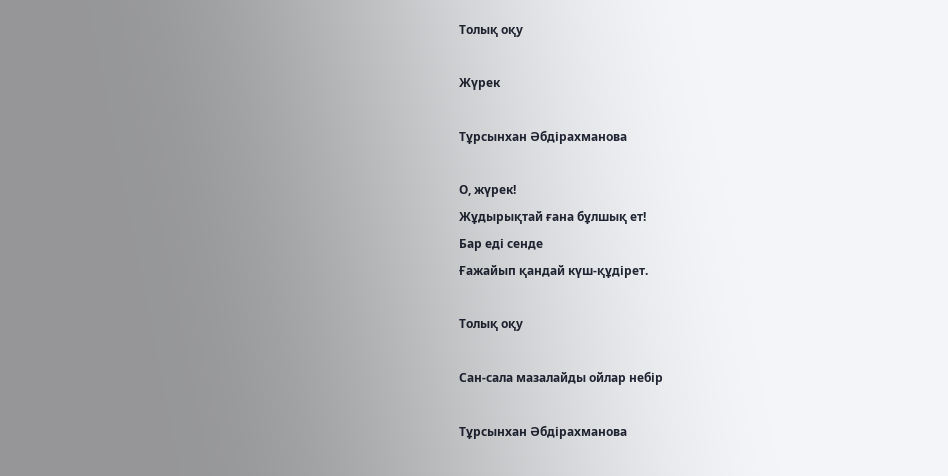Толық оқу

Жүрек

Тұрсынхан Әбдірахманова

О, жүрек!
Жұдырықтай ғана бұлшық ет!
Бар еді сенде
Ғажайып қандай күш-құдірет.

Толық оқу

Сан-сала мазалайды ойлар небір

Тұрсынхан Әбдірахманова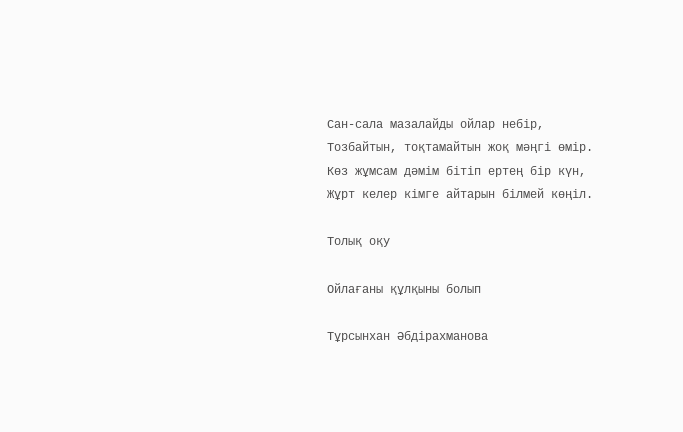Сан-сала мазалайды ойлар небір,
Тозбайтын, тоқтамайтын жоқ мәңгі өмір.
Көз жұмсам дәмім бітіп ертең бір күн,
Жұрт келер кімге айтарын білмей көңіл.

Толық оқу

Ойлағаны құлқыны болып

Тұрсынхан Әбдірахманова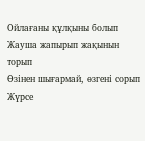Ойлағаны құлқыны болып
Жауша жапырып жақынын торып
Өзінен шығармай, өзгені сорып
Жүрсе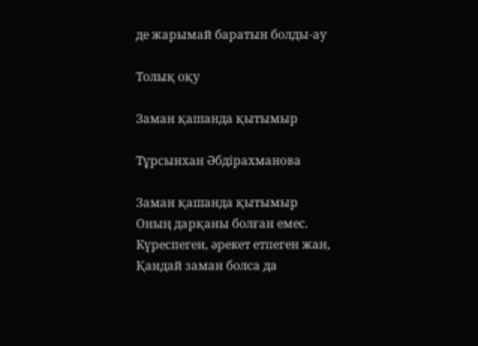де жарымай баратын болды-ау

Толық оқу

Заман қашанда қытымыр

Тұрсынхан Әбдірахманова

Заман қашанда қытымыр
Оның дарқаны болған емес.
Күреспеген, әрекет етпеген жан,
Қандай заман болса да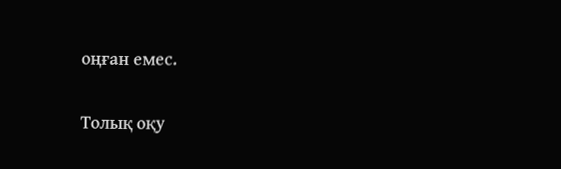оңған емес.

Толық оқу